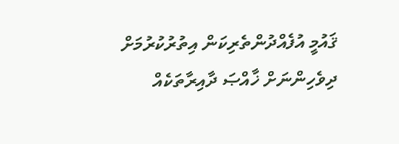ޤައުމީ އުފެއްދުންތެރިކަން އިތުރުކުރުމަށް ދިވެހިންނަށް ޚާއްޞަ ދާއިރާތަކެއް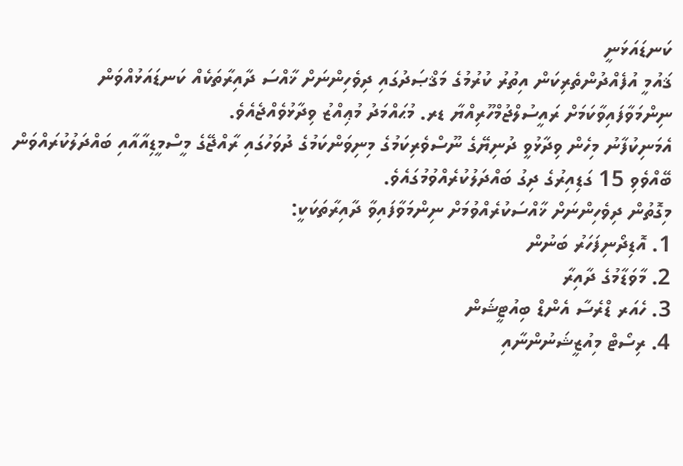ކަނޑައަޅަނީ
ޤައުމީ އުފެއްދުންތެރިކަން އިތުރު ކުރުމުގެ މަޤްޞަދުގައި ދިވެހިންނަށް ޚާއްސަ ދާއިރާތަކެއް ކަނޑައަޅުއްވަން ނިންމަވާފައިވާކަމަށް ރައީސުލްޖުމްހޫރިއްޔާ ޑރ. މުޙައްމަދު މުޢިއްޒު ވިދާޅުވެއްޖެއެވެ.
އެމަނިކުފާނު މިހެން ވިދާޅުވީ ދުނިޔޭގެ ނޫސްވެރިކަމުގެ މިނިވަންކަމުގެ ދުވަހުގައި ރާއްޖޭގެ މީސްމީޑިއާއާއި ބައްދަލުކުރައްވަން ބޭއްވެވި 15 ގަޑިއިރުގެ ދިގު ބައްދަލުކުރެއްވުމުގައެވެ.
މިގޮތުން ދިވެހިންނަށް ޚާއްސަކުރެއްވުމަށް ނިންމަވާފައިވާ ދާއިރާތަކަކީ:
1. އޮޑިދޯނިފަހަރު ބަނުން
2. މާވަޑާމުގެ ދާއިރާ
3. ހެއަރ ޑްރެސާ އެންޑް ބިއުޓީޝަން
4. ރިސޯޓް މިއުޒީޝަނުންނާއި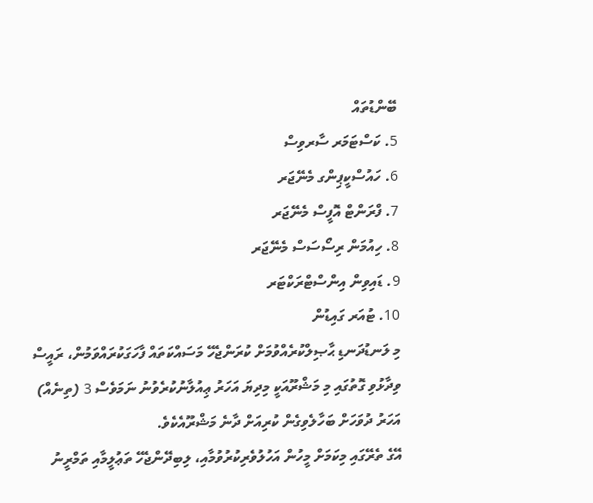ބޭންޑުތައް
5. ކަސްޓަމަރ ސާރވިސް
6. ހައުސްކީޕިންގ މެނޭޖަރ
7. ފްރަންޓް އޮފީސް މެނޭޖަރ
8. ހިއުމަން ރިސޯސަސް މެނޭޖަރ
9. ޑައިވިން އިންސްޓްރަކްޓަރ
10. ޓުއަރ ގައިޑުން
މި ލަނޑުދަނޑި ޙާޞިލްކުރެއްވުމަށް ކުރަންޖެހޭ މަސައްކަތައް ފާހަގަކުރައްވަމުން، ރައީސް ވިދާޅުވި ގޮތުގައި މި މަޝްރޫއަކީ މިދިޔަ އަހަރު ޢިއުލާނުކުރެވުނު ނަމަވެސް 3 (ތިނެއް) އަހަރު ދުވަހަށް ބަހާލެވިގެން ކުރިއަށް ދާނެ މަޝްރޫއެކެވެ.
އޭގެ ތެރޭގައި މިކަމަށް މީހުން އަހުލުވެރިކުރުވުމާއި، ލިބިދޭންޖެހޭ ތަޢުލީމާއި ތަމްރީނު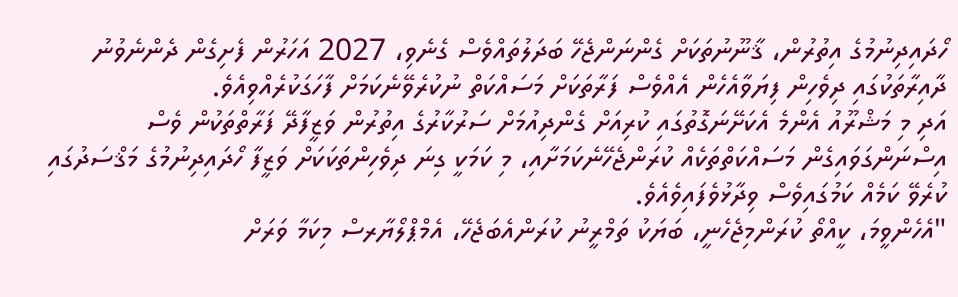ހޯދައިދިނުމުގެ އިތުރުން، ޤާނޫނުތަކަށް ގެންނަންޖެހޭ ބަދަލުތައްވެސް ގެނެވި، 2027 އަހަރުން ފެށިގެން ދެންނެވުނު ދާއިރާތަކުގައި ދިވެހިން ފިޔަވާއެހެން އެއްވެސް ފަރާތަކަށް މަސައްކަތް ނުކުރެވޭނެކަމަށް ފާހަގަކުރެއްވިއެވެ.
އަދި މި މަޝްރޫއު އެންމެ އެކަށޭނަގޮތުގައި ކުރިއަށް ގެންދިއުމަށް ސަރުކާރުގެ އިތުރުން ވަޒީފާދޭ ފަރާތްތަކުން ވެސް އިސްނަންގަވައިގެން މަސައްކަތްތަކެއް ކުރަންޖެހޭނެކަމަށާއި، މި ކަމަކީ ގިނަ ދިވެހިންތަކަކަށް ވަޒީފާ ހޯދައިދިނުމުގެ މަޤްސަދުގައި ކުރެވޭ ކަމެއް ކަމުގައިވެސް ވިދާޅުވެފައިވެއެވެ.
"އެހެންވީމަ، ކީއްތޯ ކުރަންމިޖެހެނީ، ބަޔަކު ތަމްރީނު ކުރަންއެބަޖެހޭ، އެމްޕްލޯޔާރސް މިކަމާ ވަރަށް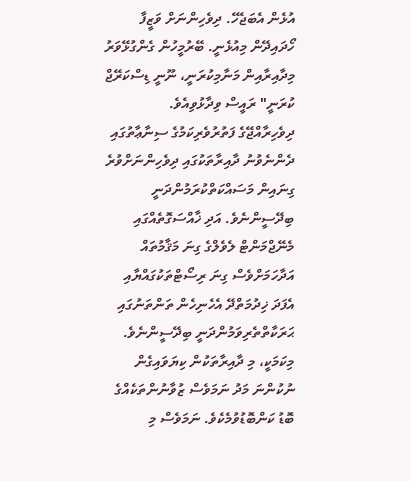އުޅެން އެބަޖެހޭ. ދިވެހިންނަށް ވަޒީފާ ހޯދައިދޭން މިއުޅެނީ. ބޭރުމީހުން ގެންގުޅޭވަރު މިދާއިރާއިން މަނާމިކުރަނީ، ނޫނީ ޑިސްކަރޭޖް ކުރަނީ" ރައީސް ވިދާޅުވިއެވެ.
ދިވެހިރާއްޖޭގެ ފަތުރުވެރިކަމުގެ ސިނާޢާތުގައި ދެންނެވުނު ދާއިރާތަކުގައި ދިވެހިންނަށްވުރެ ގިނައިން މަސައްކަތްކުރަމުންދަނީ ބިދޭސީންނެވެ. އަދި ޚާއްސަގޮތެއްގައި މެނޭޖްމަންޓް ލެވެލްގެ ގިނަ މަޤާމުތައް އަދާހަމަށްވެސް ގިނަ ރިސޯޓްތަކުގައްޔާއި އެފަދަ ޚިދުމަތްދޭ އެހެނިހެން ތަންތަނުގައި ޙަރަކާތްތެރިވަމުންދަނީ ބިދޭސީންނެވެ.
މިކަމަކީ، މި ދާއިރާތަކުން ކިޔަވައިގެން ނުކުންނަ މަދު ނަމަވެސް ޒުވާނުންތަކެއްގެ ބޮޑު ކަންބޮޑުވުމެކެވެ. ނަމަވެސް މި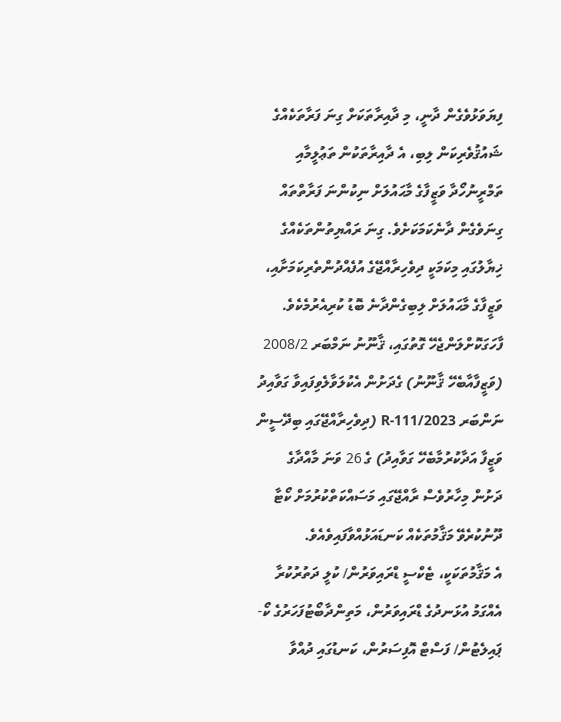ފިޔަވަޅުވެގެން ދާނީ، މި ދާއިރާތަކަށް ގިނަ ފަރާތަކެއްގެ ޝައުޤުވެރިކަން ލިބި، އެ ދާއިރާތަކުން ތަޢުލީމާއި ތަމްރީނުހޯދާ ވަޒީފާގެ މާޙައުލަށް ނިކުންނަ ފަރާތްތައް ގިނަވެގެން ދާނެކަމަކަށެވެ. ގިނަ ރައްޔިތުންތަކެއްގެ ޚިޔާލުގައި މިކަމަކީ ދިވެހިރާއްޖޭގެ އުފެއްދުންތެރިކަމަށާއި، ވަޒީފާގެ މާޙައުލަށް ލިބިގެންދާނެ ބޮޑު ކުރިއެރުމެކެވެ.
ފާހަގަކޮށްލަންޖެހޭ ގޮތުގައި، ޤާނޫނު ނަމްބަރ 2008/2 (ވަޒީފާއާބެހޭ ޤާނޫނު) ގެދަށުން އެކުލަވާލެވިފައިވާ ގަވާއިދު ނަންބަރ R-111/2023 (ދިވެހިރާއްޖޭގައި ބިދޭސީން ވަޒީފާ އަދާކުރުމާބެހޭ ގަވާއިދު) ގެ 26 ވަނަ މާއްދާގެ ދަށުން މިހާރުވެސް ރާއްޖޭގައި މަސައްކަތްކުރުމަށް ކޯޓާ ދޫނުކުރެވޭ މަޤާމުތަކެއް ކަނޑައަޅުއްވާފައިވެއެވެ.
އެ މަޤާމުތަކަކީ، ޓެކްސީ ޑްރައިވަރުން/ ކުލީ ދަތުރުކުރާ އެއްގަމު އުޅަނދުގެ ޑްރައިވަރުން، މަތިންދާބޯޓުފަހަރުގެ ކޯ-ޕައިލެޓުން/ ފަސްޓް އޮފިސަރުން، ކަނޑުގައި ދުއްވާ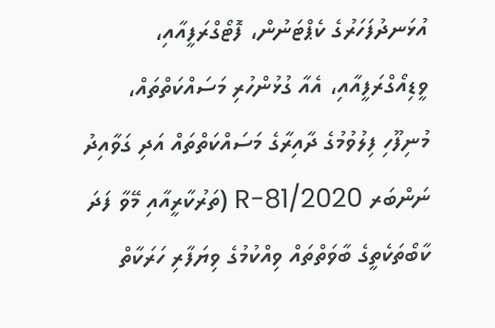އުޅަނދުފަހަރުގެ ކެޕްޓަނުން، ފޮޓޯގްރަފީއާއި، ވީޑިއޯގްރަފީއާއި، އެއާ ގުޅުންހުރި މަސައްކަތްތައް، މުނިފޫހި ފިލުވުމުގެ ދާއިރާގެ މަސައްކަތްތައް އަދި ގަވާއިދު ނަންބަރ 2020/R-81 (ތަރުކާރީއާއި މޭވާ ފަދަ ކާބޯތަކެތީގެ ބާވަތްތައް ވިއްކުމުގެ ވިޔަފާރި ހަރަކާތް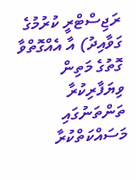ރަޖިސްޓްރީ ކުރުމުގެ ގަވާއިދު) އާ އެއްގޮތްވާ ގޮތުގެ މަތިން ވިޔަފާރިކުރާ ތަންތަނުގައި މަސައްކަތްކުރާ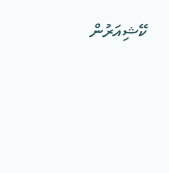ކޭޝިއަރުން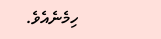ހިމެނެއެވެ.